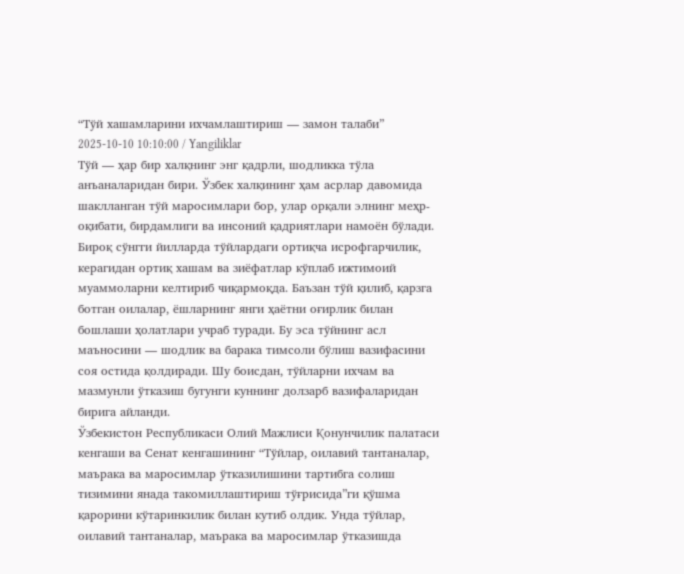“Тўй хашамларини ихчамлаштириш — замон талаби”
2025-10-10 10:10:00 / Yangiliklar
Тўй — ҳар бир халқнинг энг қадрли, шодликка тўла анъаналаридан бири. Ўзбек халқининг ҳам асрлар давомида шаклланган тўй маросимлари бор, улар орқали элнинг меҳр-оқибати, бирдамлиги ва инсоний қадриятлари намоён бўлади. Бироқ сўнгги йилларда тўйлардаги ортиқча исрофгарчилик, керагидан ортиқ хашам ва зиёфатлар кўплаб ижтимоий муаммоларни келтириб чиқармоқда. Баъзан тўй қилиб, қарзга ботган оилалар, ёшларнинг янги ҳаётни оғирлик билан бошлаши ҳолатлари учраб туради. Бу эса тўйнинг асл маъносини — шодлик ва барака тимсоли бўлиш вазифасини соя остида қолдиради. Шу боисдан, тўйларни ихчам ва мазмунли ўтказиш бугунги куннинг долзарб вазифаларидан бирига айланди.
Ўзбекистон Республикаси Олий Мажлиси Қонунчилик палатаси кенгаши ва Сенат кенгашининг “Тўйлар, оилавий тантаналар, маърака ва маросимлар ўтказилишини тартибга солиш тизимини янада такомиллаштириш тўғрисида”ги қўшма қарорини кўтаринкилик билан кутиб олдик. Унда тўйлар, оилавий тантаналар, маърака ва маросимлар ўтказишда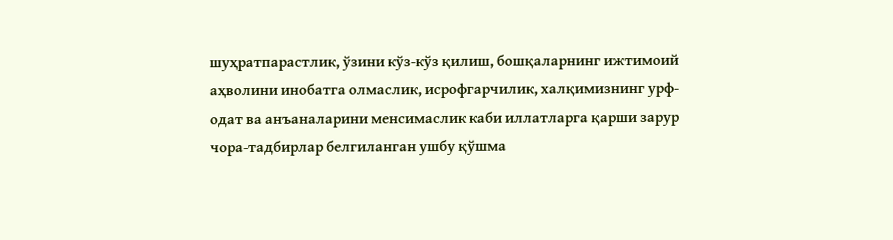шуҳратпарастлик, ўзини кўз-кўз қилиш, бошқаларнинг ижтимоий аҳволини инобатга олмаслик, исрофгарчилик, халқимизнинг урф-одат ва анъаналарини менсимаслик каби иллатларга қарши зарур чора-тадбирлар белгиланган ушбу қўшма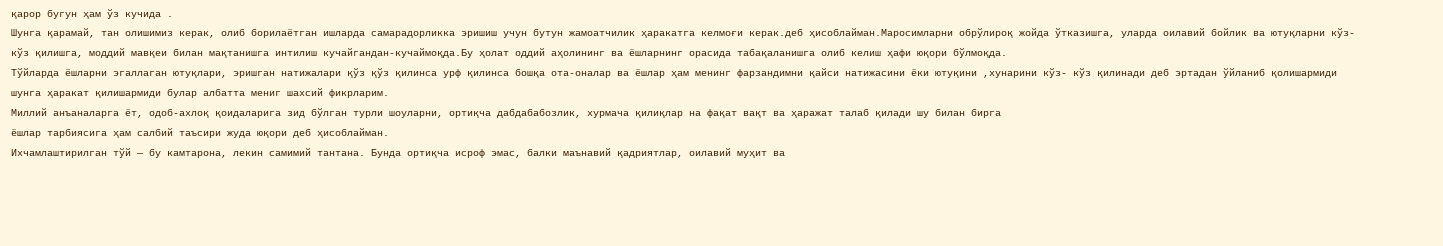қарор бугун ҳам ўз кучида .
Шунга қарамай, тан олишимиз керак, олиб борилаётган ишларда самарадорликка эришиш учун бутун жамоатчилик ҳаракатга келмоғи керак.деб ҳисоблайман.Маросимларни обрўлироқ жойда ўтказишга, уларда оилавий бойлик ва ютуқларни кўз-кўз қилишга, моддий мавқеи билан мақтанишга интилиш кучайгандан-кучаймоқда.Бу ҳолат оддий аҳолининг ва ёшларнинг орасида табақаланишга олиб келиш ҳафи юқори бўлмоқда.
Тўйларда ёшларни эгаллаган ютуқлари, эришган натижалари қўз қўз қилинса урф қилинса бошқа ота-оналар ва ёшлар ҳам менинг фарзандимни қайси натижасини ёки ютуқини ,хунарини кўз- кўз қилинади деб эртадан ўйланиб қолишармиди шунга ҳаракат қилишармиди булар албатта мениг шахсий фикрларим.
Миллий анъаналарга ёт, одоб-ахлоқ қоидаларига зид бўлган турли шоуларни, ортиқча дабдабабозлик, хурмача қилиқлар на фақат вақт ва ҳаражат талаб қилади шу билан бирга
ёшлар тарбиясига ҳам салбий таъсири жуда юқори деб ҳисоблайман.
Ихчамлаштирилган тўй — бу камтарона, лекин самимий тантана. Бунда ортиқча исроф эмас, балки маънавий қадриятлар, оилавий муҳит ва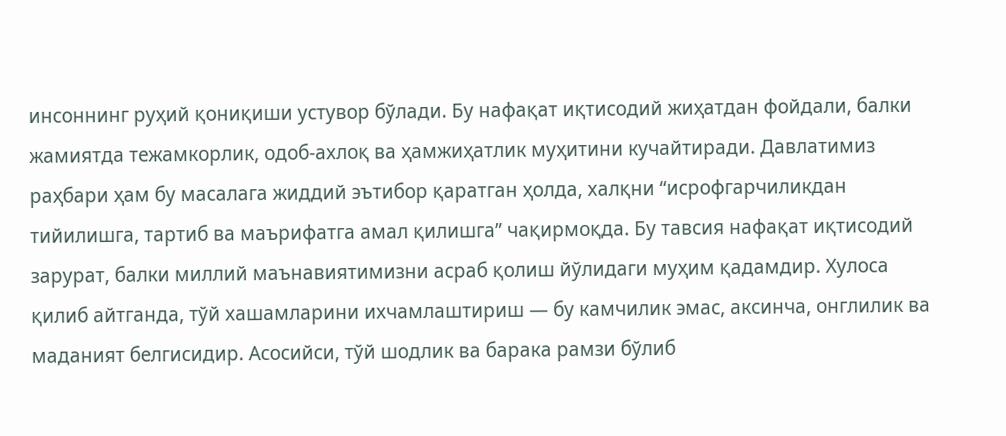инсоннинг руҳий қониқиши устувор бўлади. Бу нафақат иқтисодий жиҳатдан фойдали, балки жамиятда тежамкорлик, одоб-ахлоқ ва ҳамжиҳатлик муҳитини кучайтиради. Давлатимиз раҳбари ҳам бу масалага жиддий эътибор қаратган ҳолда, халқни “исрофгарчиликдан тийилишга, тартиб ва маърифатга амал қилишга” чақирмоқда. Бу тавсия нафақат иқтисодий зарурат, балки миллий маънавиятимизни асраб қолиш йўлидаги муҳим қадамдир. Хулоса қилиб айтганда, тўй хашамларини ихчамлаштириш — бу камчилик эмас, аксинча, онглилик ва маданият белгисидир. Асосийси, тўй шодлик ва барака рамзи бўлиб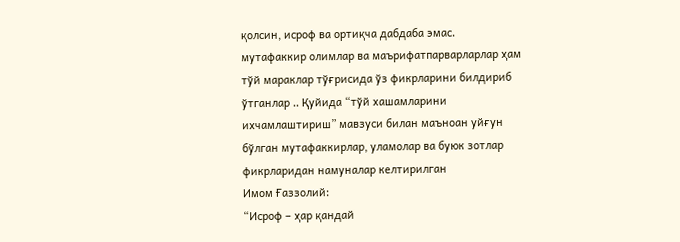қолсин, исроф ва ортиқча дабдаба эмас.
мутафаккир олимлар ва маърифатпарварларлар ҳам тўй мараклар тўғрисида ўз фикрларини билдириб ўтганлар .. Қуйида “тўй хашамларини ихчамлаштириш” мавзуси билан маъноан уйғун бўлган мутафаккирлар, уламолар ва буюк зотлар фикрларидан намуналар келтирилган
Имом Ғаззолий:
“Исроф – ҳар қандай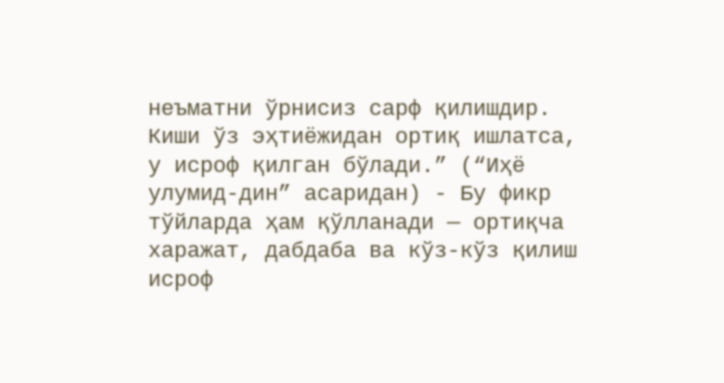неъматни ўрнисиз сарф қилишдир. Киши ўз эҳтиёжидан ортиқ ишлатса, у исроф қилган бўлади.” (“Иҳё улумид-дин” асаридан) - Бу фикр тўйларда ҳам қўлланади — ортиқча харажат, дабдаба ва кўз-кўз қилиш исроф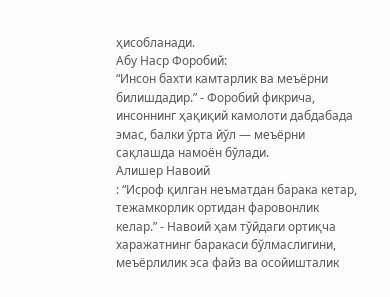ҳисобланади.
Абу Наср Форобий:
“Инсон бахти камтарлик ва меъёрни билишдадир.” - Форобий фикрича, инсоннинг ҳақиқий камолоти дабдабада эмас, балки ўрта йўл — меъёрни сақлашда намоён бўлади.
Алишер Навоий
: “Исроф қилган неъматдан барака кетар, тежамкорлик ортидан фаровонлик келар.” - Навоий ҳам тўйдаги ортиқча харажатнинг баракаси бўлмаслигини, меъёрлилик эса файз ва осойишталик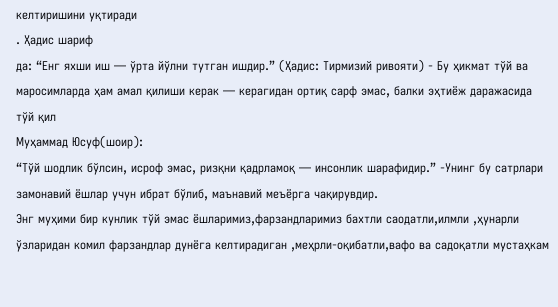келтиришини уқтиради
. Ҳадис шариф
да: “Енг яхши иш — ўрта йўлни тутган ишдир.” (Ҳадис: Тирмизий ривояти) - Бу ҳикмат тўй ва маросимларда ҳам амал қилиши керак — керагидан ортиқ сарф эмас, балки эҳтиёж даражасида тўй қил
Муҳаммад Юсуф(шоир):
“Тўй шодлик бўлсин, исроф эмас, ризқни қадрламоқ — инсонлик шарафидир.” -Унинг бу сатрлари замонавий ёшлар учун ибрат бўлиб, маънавий меъёрга чақирувдир.
Энг муҳими бир кунлик тўй эмас ёшларимиз,фарзандларимиз бахтли саодатли,илмли ,ҳунарли ўзларидан комил фарзандлар дунёга келтирадиган ,меҳрли-оқибатли,вафо ва садоқатли мустаҳкам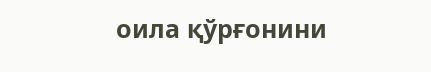оила қўрғонини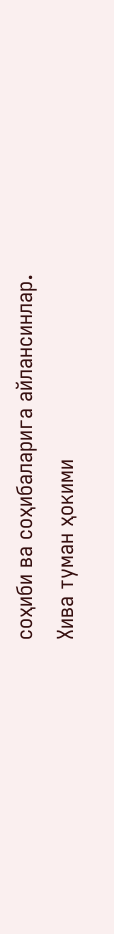соҳиби ва соҳибаларига айлансинлар.
Хива туман ҳокими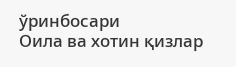ўринбосари
Оила ва хотин қизлар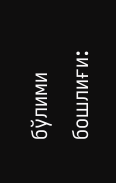бўлими бошлиғи: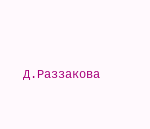Д.Раззакова